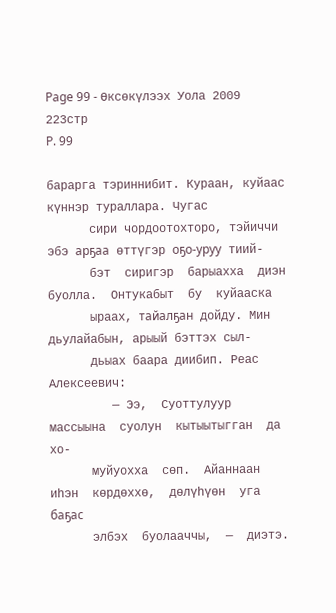Page 99 - Өксөкүлээх Уола 2009 223стр
P. 99

барарга тэриннибит. Кураан, куйаас күннэр тураллара. Чугас
      сири чордоотохторо, тэйиччи эбэ арҕаа өттүгэр оҕо-уруу тиий-
      бэт  сиригэр  барыахха  диэн  буолла.  Онтукабыт  бу  куйааска
      ыраах, тайалҕан дойду. Мин дьулайабын, арыый бэттэх сыл-
      дьыах баара диибип. Реас Алексеевич:
         — Ээ,  Суоттулуур  массыына  суолун  кытыытыгган  да  хо-
      муйуохха  сөп.  Айаннаан  иһэн  көрдөххө,  дөлүһүөн  уга  баҕас
      элбэх  буолааччы,  —  диэтэ.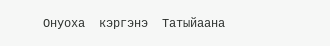Онуоха  кэргэнэ  Татыйаана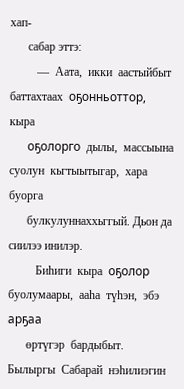хап-
      сабар эттэ:
         —  Аата,  икки  аастыйбыт  баттахтаах  оҕонньоттор,  кыра
      оҕолорго  дылы,  массыына  суолун  кьгтыытыгар,  хара  буорга
      булкулуннаххьггый. Дьон да сиилээ инилэр.
         Биһиги  кыра  оҕолор  буолумаары,  ааһа  түһэн,  эбэ  арҕаа
      өртүгэр  бардыбыт.  Былыргы  Сабарай  нэһилиэгин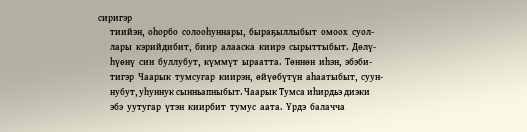сиригэр
      тиийэн,  оһорбо  солооһуннары,  быраҕыллыбыт  омоох  суол-
      лары  кэрийдибит,  биир  алааска  киирэ  сырыттыбыт.  Дөлү-
      һүөнү  син  буллубут,  күммүт  ыраатта.  Төннөн  иһэн,  эбэби-
      тигэр  Чаарык  тумсугар  киирэн,  өйүөбүтүн  аһаатыбыт,  суун-
      нубут, уһуннук сынньапныбыт. Чаарык Тумса иһирдьэ диэки
      эбэ  уутугар  үтэн  киирбит  тумус  аата.  Үрдэ  балачча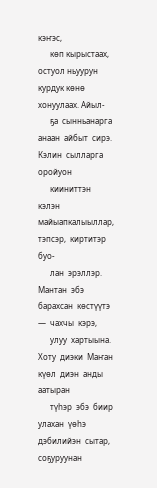кэҥэс,
      көп кырыстаах, остуол ньуурун курдук көнө хонуулаах. Айыл-
      ҕа  сынньанарга  анаан  айбыт  сирэ.  Кэлин  сылларга  оройуон
      кииниттэн  кэлэн  майыапкалыыллар,  тэпсэр,  киртитэр  буо-
      лан  эрэллэр.  Мантан  эбэ  барахсан  көстүүтэ  —  чахчы  кэрэ,
      улуу  хартыына.  Хоту  диэки  Маҥан  күөл  диэн  анды  аатыран
      түһэр  эбэ  биир  улахан  үөһэ  дэбилийэн  сытар,  соҕуруунан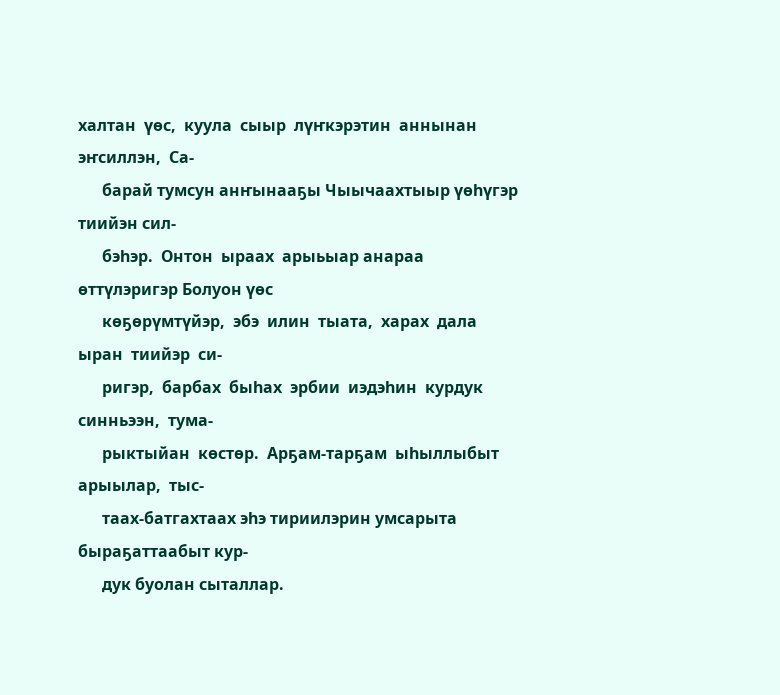халтан  үөс,  куула  сыыр  лүҥкэрэтин  аннынан  эҥсиллэн,  Са-
      барай тумсун анҥынааҕы Чыычаахтыыр үөһүгэр тиийэн сил-
      бэһэр.  Онтон  ыраах  арыьыар анараа өттүлэригэр Болуон үөс
      көҕөрүмтүйэр,  эбэ  илин  тыата,  харах  дала  ыран  тиийэр  си-
      ригэр,  барбах  быһах  эрбии  иэдэһин  курдук  синньээн,  тума-
      рыктыйан  көстөр.  Арҕам-тарҕам  ыһыллыбыт  арыылар,  тыс-
      таах-батгахтаах эһэ тириилэрин умсарыта быраҕаттаабыт кур-
      дук буолан сыталлар.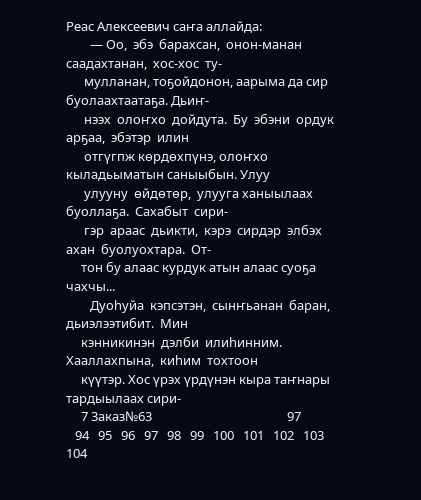Реас Алексеевич саҥа аллайда:
        — Оо,  эбэ  барахсан,  онон-манан  саадахтанан,  хос-хос  ту-
      мулланан, тоҕойдонон, аарыма да сир буолаахтаатаҕа. Дьиҥ-
      нээх  олоҥхо  дойдута.  Бу  эбэни  ордук  арҕаа,  эбэтэр  илин
      отгүгпж көрдөхпүнэ, олоҥхо кыладьыматын саныыбын. Улуу
      улууну  өйдөтөр,  улууга ханыылаах  буоллаҕа.  Сахабыт  сири-
      гэр  араас  дьикти,  кэрэ  сирдэр  элбэх  ахан  буолуохтара.  От-
     тон бу алаас курдук атын алаас суоҕа чахчы...
        Дуоһуйа  кэпсэтэн,  сынҥьанан  баран,  дьиэлээтибит.  Мин
     кэнникинэн  дэлби  илиһинним.  Хааллахпына,  киһим  тохтоон
     күүтэр. Хос үрэх үрдүнэн кыра таҥнары тардыылаах сири-
     7 3аказ№63                                             97
   94   95   96   97   98   99   100   101   102   103   104